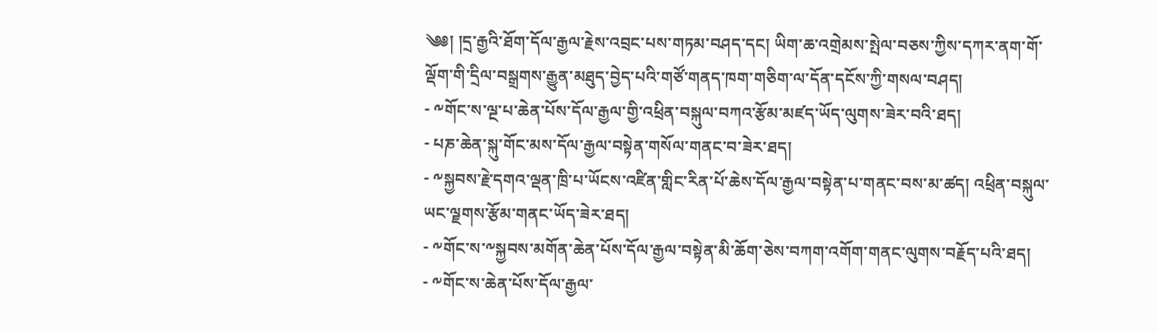༄༅། །དྲ་རྒྱའི་ཐོག་དོལ་རྒྱལ་རྗེས་འབྲང་པས་གཏམ་བཤད་དང། ཡིག་ཆ་འགྲེམས་སྤེལ་བཅས་ཀྱིས་དཀར་ནག་གོ་ལྡོག་གི་དྲིལ་བསྒྲགས་རྒྱུན་མཐུད་བྱེད་པའི་གཙོ་གནད་ཁག་གཅིག་ལ་དོན་དངོས་ཀྱི་གསལ་བཤད།
- ༸གོང་ས་ལྔ་པ་ཆེན་པོས་དོལ་རྒྱལ་གྱི་འཕྲིན་བསྐུལ་བཀའ་རྩོམ་མཛད་ཡོད་ལུགས་ཟེར་བའི་ཐད།
- པཎ་ཆེན་སྐུ་གོང་མས་དོལ་རྒྱལ་བསྟེན་གསོལ་གནང་བ་ཟེར་ཐད།
- ༸སྐྱབས་རྗེ་དགའ་ལྡན་ཁྲི་པ་ཡོངས་འཛིན་གླིང་རིན་པོ་ཆེས་དོལ་རྒྱལ་བསྟེན་པ་གནང་བས་མ་ཚད། འཕྲིན་བསྐུལ་ཡང་ལྗགས་རྩོམ་གནང་ཡོད་ཟེར་ཐད།
- ༸གོང་ས་༸སྐྱབས་མགོན་ཆེན་པོས་དོལ་རྒྱལ་བསྟེན་མི་ཆོག་ཅེས་བཀག་འགོག་གནང་ལུགས་བརྗོད་པའི་ཐད།
- ༸གོང་ས་ཆེན་པོས་དོལ་རྒྱལ་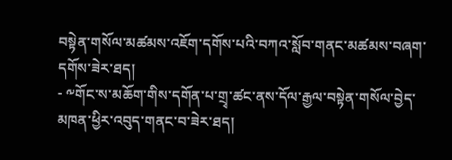བསྟེན་གསོལ་མཚམས་འཇོག་དགོས་པའི་བཀའ་སློབ་གནང་མཚམས་བཞག་དགོས་ཟེར་ཐད།
- ༸གོང་ས་མཆོག་གིས་དགོན་པ་གྲྭ་ཚང་ནས་དོལ་རྒྱལ་བསྟེན་གསོལ་བྱེད་མཁན་ཕྱིར་འབུད་གནང་བ་ཟེར་ཐད།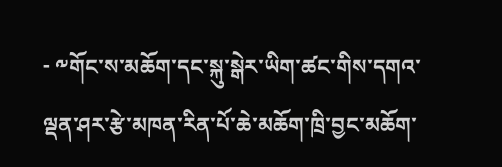- ༸གོང་ས་མཆོག་དང་སྐུ་སྒེར་ཡིག་ཚང་གིས་དགའ་ལྡན་ཤར་རྩེ་མཁན་རིན་པོ་ཆེ་མཆོག་ཁྲི་བྱང་མཆོག་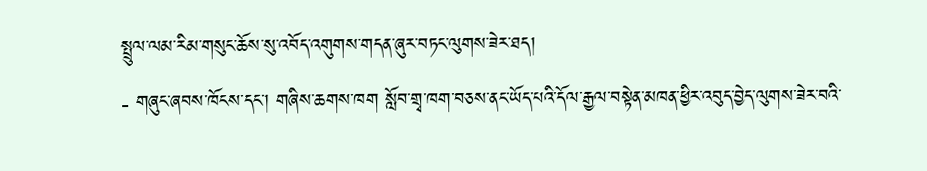སྤྲུལ་ལམ་རིམ་གསུང་ཆོས་སུ་འབོད་འགུགས་གདན་ཞུར་བཏང་ལུགས་ཟེར་ཐད།
- གཞུང་ཞབས་ཁོངས་དང་། གཞིས་ཆགས་ཁག སློབ་གྲྭ་ཁག་བཅས་ནང་ཡོད་པའི་དོལ་རྒྱལ་བསྟེན་མཁན་ཕྱིར་འབུད་བྱེད་ལུགས་ཟེར་བའི་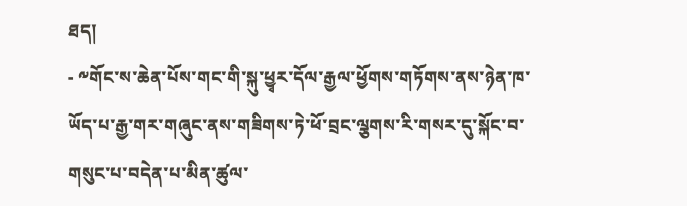ཐད།
- ༸གོང་ས་ཆེན་པོས་གང་གི་སྐུ་ཕྱྭར་དོལ་རྒྱལ་ཕྱོགས་གཏོགས་ནས་ཉེན་ཁ་ཡོད་པ་རྒྱ་གར་གཞུང་ནས་གཟིགས་ཏེ་ཕོ་བྲང་ལྕགས་རི་གསར་དུ་སྐོང་བ་གསུང་པ་བདེན་པ་མིན་ཚུལ་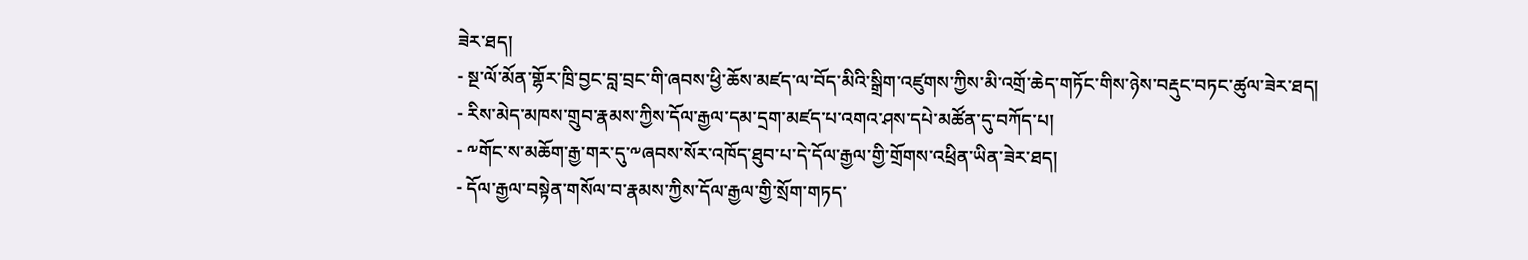ཟེར་ཐད།
- སྔ་ལོ་མོན་གྷོར་ཁྲི་བྱང་བླ་བྲང་གི་ཞབས་ཕྱི་ཆོས་མཛད་ལ་བོད་མིའི་སྒྲིག་འཛུགས་ཀྱིས་མི་འགྲོ་ཆེད་གཏོང་གིས་ཉེས་བརྡུང་བཏང་ཚུལ་ཟེར་ཐད།
- རིས་མེད་མཁས་གྲུབ་རྣམས་ཀྱིས་དོལ་རྒྱལ་དམ་དྲག་མཛད་པ་འགའ་ཤས་དཔེ་མཚོན་དུ་བཀོད་པ།
- ༸གོང་ས་མཆོག་རྒྱ་གར་དུ་༸ཞབས་སོར་འཁོད་ཐུབ་པ་དེ་དོལ་རྒྱལ་གྱི་གྲོགས་འཕྲིན་ཡིན་ཟེར་ཐད།
- དོལ་རྒྱལ་བསྟེན་གསོལ་བ་རྣམས་ཀྱིས་དོལ་རྒྱལ་གྱི་སྲོག་གཏད་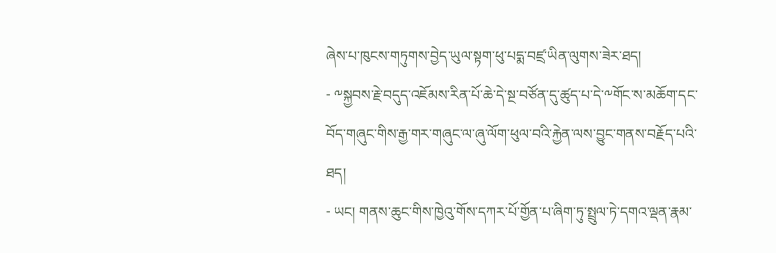ཞེས་པ་ཁུངས་གཏུགས་བྱེད་ཡུལ་སྟག་ཕུ་པདྨ་བཛྲ་ཡིན་ལུགས་ཟེར་ཐད།
- ༸སྐྱབས་རྗེ་བདུད་འཇོམས་རིན་པོ་ཆེ་དེ་སྔ་བཙོན་དུ་ཚུད་པ་དེ་༸གོང་ས་མཆོག་དང་བོད་གཞུང་གིས་རྒྱ་གར་གཞུང་ལ་ཞུ་ལོག་ཕུལ་བའི་རྐྱེན་ལས་བྱུང་གནས་བརྗོད་པའི་ཐད།
- ཡང། གནས་ཆུང་གིས་ཁྱེའུ་གོས་དཀར་པོ་གྱོན་པ་ཞིག་ཏུ་སྤྲུལ་ཏེ་དགའ་ལྡན་རྣམ་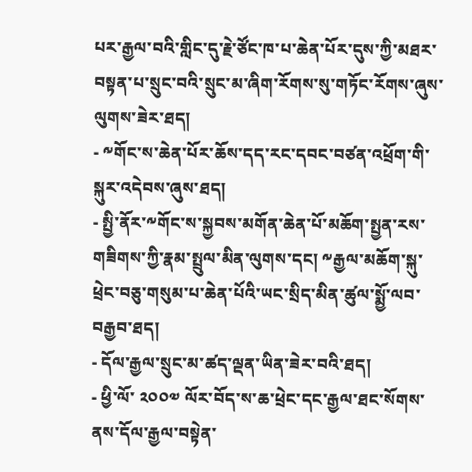པར་རྒྱལ་བའི་གླིང་དུ་རྗེ་ཙོང་ཁ་པ་ཆེན་པོར་དུས་ཀྱི་མཐར་བསྟན་པ་སྲུང་བའི་སྲུང་མ་ཞིག་རོགས་སུ་གཏོང་རོགས་ཞུས་ལུགས་ཟེར་ཐད།
- ༸གོང་ས་ཆེན་པོར་ཆོས་དད་རང་དབང་བཙན་འཕྲོག་གི་སྐུར་འདེབས་ཞུས་ཐད།
- སྤྱི་ནོར་༸གོང་ས་སྐྱབས་མགོན་ཆེན་པོ་མཆོག་སྤྱན་རས་གཟིགས་ཀྱི་རྣམ་སྤྲུལ་མིན་ལུགས་དང། ༸རྒྱལ་མཆོག་སྐུ་ཕྲེང་བཅུ་གསུམ་པ་ཆེན་པོའི་ཡང་སྲིད་མིན་ཚུལ་སྨྱོ་ལབ་བརྒྱབ་ཐད།
- དོལ་རྒྱལ་སྲུང་མ་ཚད་ལྡན་ཡིན་ཟེར་བའི་ཐད།
- ཕྱི་ལོ་ ༢༠༠༧ ལོར་བོད་ས་ཆ་ཕྲེང་དང་རྒྱལ་ཐང་སོགས་ནས་དོལ་རྒྱལ་བསྟེན་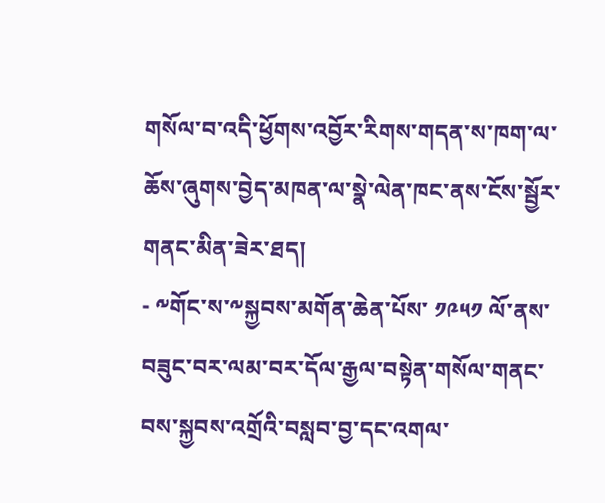གསོལ་བ་འདི་ཕྱོགས་འབྱོར་རིགས་གདན་ས་ཁག་ལ་ཆོས་ཞུགས་བྱེད་མཁན་ལ་སྣེ་ལེན་ཁང་ནས་ངོས་སྦྱོར་གནང་མིན་ཟེར་ཐད།
- ༸གོང་ས་༸སྐྱབས་མགོན་ཆེན་པོས་ ༡༩༥༡ ལོ་ནས་བཟུང་བར་ལམ་བར་དོལ་རྒྱལ་བསྟེན་གསོལ་གནང་བས་སྐྱབས་འགྲོའི་བསླབ་བྱ་དང་འགལ་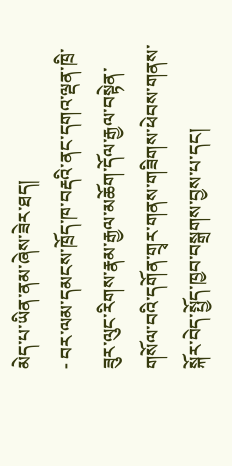མེད་པ་ཡིན་ནམ་ཞེས་ཟེར་ཐད།
- བར་ལམ་དམངས་ཁྲོད་ཁ་བརྡའི་ནང་དགའ་ལྡན་ཁྲི་ཟུར་ལུང་རིགས་རྣམ་རྒྱལ་མཆོག་དོལ་རྒྱལ་བསྟེན་གསོལ་བའི་དགོན་གྲྭར་གནས་གཟིགས་ཕེབས་གནས་སྐོར་བེད་སྤྱོད་ཁྱབ་བསྒྲགས་བྱས་པ་དང།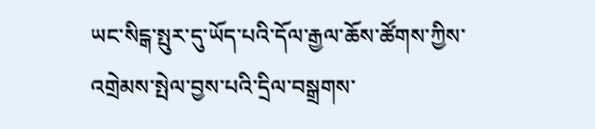ཡང་སིངྒ་སྤུར་དུ་ཡོད་པའི་དོལ་རྒྱལ་ཆོས་ཚོགས་ཀྱིས་འགྲེམས་སྤེལ་བྱས་པའི་དྲིལ་བསྒྲགས་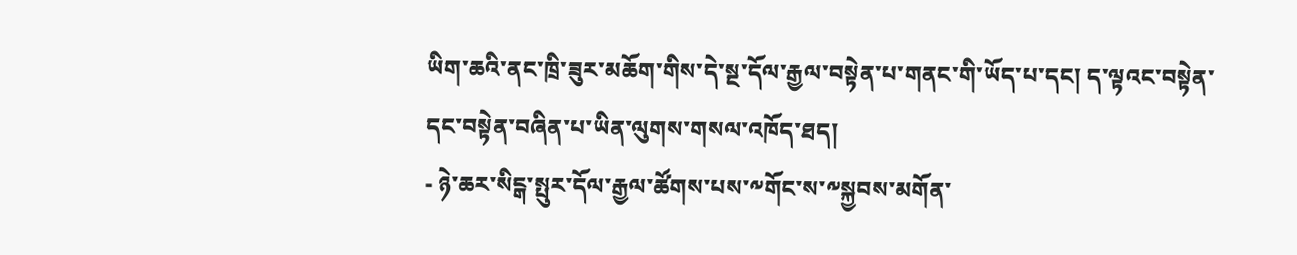ཡིག་ཆའི་ནང་ཁྲི་ཟུར་མཆོག་གིས་དེ་སྔ་དོལ་རྒྱལ་བསྟེན་པ་གནང་གི་ཡོད་པ་དང། ད་ལྟའང་བསྟེན་དང་བསྟེན་བཞིན་པ་ཡིན་ལུགས་གསལ་འཁོད་ཐད།
- ཉེ་ཆར་སིངྒ་སྤུར་དོལ་རྒྱལ་ཚོགས་པས་༸གོང་ས་༸སྐྱབས་མགོན་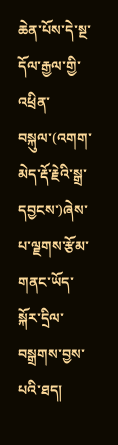ཆེན་པོས་དེ་སྔ་དོལ་རྒྱལ་གྱི་འཕྲིན་བསྐུལ་(འགག་མེད་རྡོ་རྗེའི་སྒྲ་དབྱངས་)ཞེས་པ་ལྗགས་རྩོམ་གནང་ཡོད་སྐོར་དྲིལ་བསྒྲགས་བྱས་པའི་ཐད།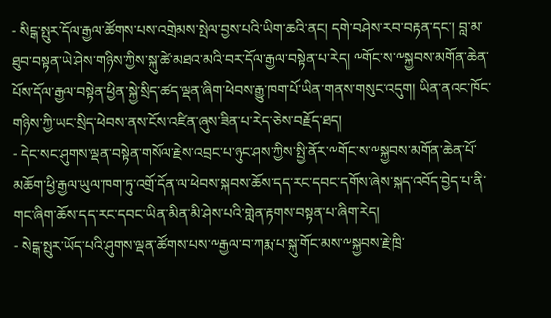- སིངྒ་སྤུར་དོལ་རྒྱལ་ཚོགས་པས་འགྲེམས་སྤེལ་བྱས་པའི་ཡིག་ཆའི་ནང། དགེ་བཤེས་རབ་བརྟན་དང་། བླ་མ་ཐུབ་བསྟན་ཡེ་ཤེས་གཉིས་ཀྱིས་སྐུ་ཚེ་མཐའ་མའི་བར་དོལ་རྒྱལ་བསྟེན་པ་རེད། ༸གོང་ས་༸སྐྱབས་མགོན་ཆེན་པོས་དོལ་རྒྱལ་བསྟེན་ཕྱིན་སྐྱེ་སྲིད་ཚད་ལྡན་ཞིག་ཕེབས་རྒྱུ་ཁག་པོ་ཡིན་གནས་གསུང་འདུག། ཡིན་ནའང་ཁོང་གཉིས་ཀྱི་ཡང་སྲིད་ཕེབས་ནས་ངོས་འཛིན་ཞུས་ཟིན་པ་རེད་ཅེས་བརྗོད་ཐད།
- དེང་སང་ཤུགས་ལྡན་བསྟེན་གསོལ་རྗེས་འབྲང་པ་ཉུང་ཤས་ཀྱིས་སྤྱི་ནོར་༸གོང་ས་༸སྐྱབས་མགོན་ཆེན་པོ་མཆོག་ཕྱི་རྒྱལ་ཡུལ་ཁག་ཏུ་འགྲོ་དོན་ལ་ཕེབས་སྐབས་ཆོས་དད་རང་དབང་དགོས་ཞེས་སྐད་འབོད་བྱེད་པ་ནི་གང་ཞིག་ཆོས་དད་རང་དབང་ཡིན་མིན་མི་ཤེས་པའི་གླེན་རྟགས་བསྟན་པ་ཞིག་རེད།
- སེངྒ་སྤུར་ཡོད་པའི་ཤུགས་ལྡན་ཚོགས་པས་༸རྒྱལ་བ་ཀརྨ་པ་སྐུ་གོང་མས་༸སྐྱབས་རྗེ་ཁྲི་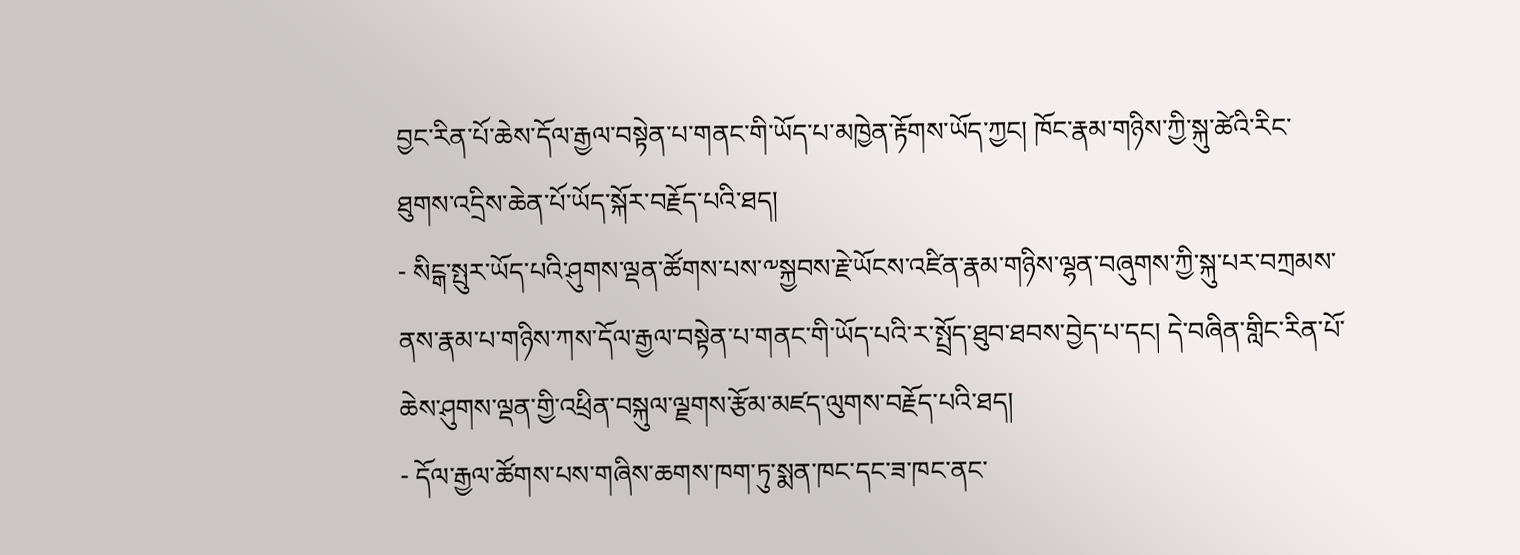བྱང་རིན་པོ་ཆེས་དོལ་རྒྱལ་བསྟེན་པ་གནང་གི་ཡོད་པ་མཁྱེན་རྟོགས་ཡོད་ཀྱང། ཁོང་རྣམ་གཉིས་ཀྱི་སྐུ་ཚེའི་རིང་ཐུགས་འདྲིས་ཆེན་པོ་ཡོད་སྐོར་བརྗོད་པའི་ཐད།
- སིངྒ་སྤུར་ཡོད་པའི་ཤུགས་ལྡན་ཚོགས་པས་༸སྐྱབས་རྗེ་ཡོངས་འཛིན་རྣམ་གཉིས་ལྷན་བཞུགས་ཀྱི་སྐུ་པར་བཀྲམས་ནས་རྣམ་པ་གཉིས་ཀས་དོལ་རྒྱལ་བསྟེན་པ་གནང་གི་ཡོད་པའི་ར་སྤྲོད་ཐུབ་ཐབས་བྱེད་པ་དང། དེ་བཞིན་གླིང་རིན་པོ་ཆེས་ཤུགས་ལྡན་གྱི་འཕྲིན་བསྐུལ་ལྗགས་རྩོམ་མཛད་ལུགས་བརྗོད་པའི་ཐད།
- དོལ་རྒྱལ་ཚོགས་པས་གཞིས་ཆགས་ཁག་ཏུ་སྨན་ཁང་དང་ཟ་ཁང་ནང་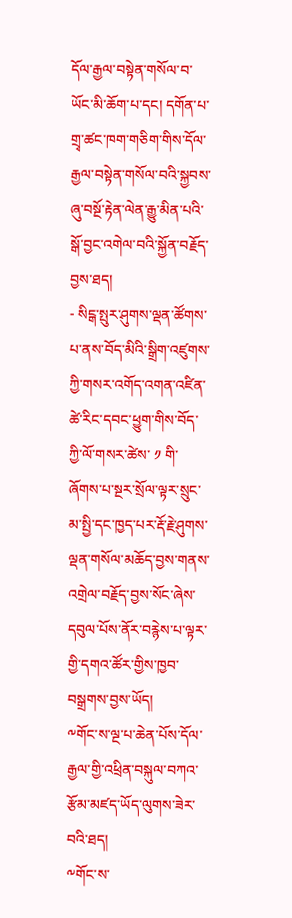དོལ་རྒྱལ་བསྟེན་གསོལ་བ་ཡོང་མི་ཆོག་པ་དང། དགོན་པ་གྲྭ་ཚང་ཁག་གཅིག་གིས་དོལ་རྒྱལ་བསྟེན་གསོལ་བའི་སྐྱབས་ཞུ་བསྔོ་རྟེན་ལེན་རྒྱུ་མིན་པའི་སྒོ་བྱང་འགེལ་བའི་སྐྱོན་བརྗོད་བྱས་ཐད།
- སིངྒ་སྤུར་ཤུགས་ལྡན་ཚོགས་པ་ནས་བོད་མིའི་སྒྲིག་འཛུགས་ཀྱི་གསར་འགོད་འགན་འཛིན་ཚེ་རིང་དབང་ཕྱུག་གིས་བོད་ཀྱི་ལོ་གསར་ཚེས་ ༡ གི་ཞོགས་པ་སྔར་སྲོལ་ལྟར་སྲུང་མ་སྤྱི་དང་ཁྱད་པར་རྡོ་རྗེ་ཤུགས་ལྡན་གསོལ་མཆོད་བྱས་གནས་འགྲེལ་བརྗོད་བྱས་སོང་ཞེས་དབུལ་པོས་ནོར་བརྙེས་པ་ལྟར་གྱི་དགའ་ཚོར་གྱིས་ཁྱབ་བསྒྲགས་བྱས་ཡོད།
༸གོང་ས་ལྔ་པ་ཆེན་པོས་དོལ་རྒྱལ་གྱི་འཕྲིན་བསྐུལ་བཀའ་རྩོམ་མཛད་ཡོད་ལུགས་ཟེར་བའི་ཐད།
༸གོང་ས་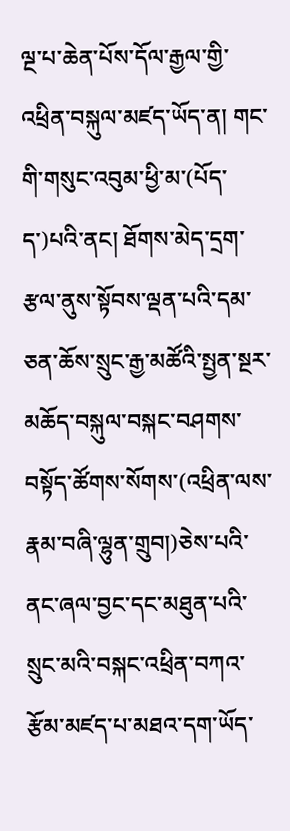ལྔ་པ་ཆེན་པོས་དོལ་རྒྱལ་གྱི་འཕྲིན་བསྐུལ་མཛད་ཡོད་ན། གང་གི་གསུང་འབུམ་ཕྱི་མ་(པོད་ད་)པའི་ནང། ཐོགས་མེད་དྲག་རྩལ་ནུས་སྟོབས་ལྡན་པའི་དམ་ཅན་ཆོས་སྲུང་རྒྱ་མཚོའི་སྤྱན་སྔར་མཆོད་བསྐུལ་བསྐང་བཤགས་བསྟོད་ཚོགས་སོགས་(འཕྲིན་ལས་རྣམ་བཞི་ལྷུན་གྲུབ།)ཅེས་པའི་ནང་ཞལ་བྱང་དང་མཐུན་པའི་སྲུང་མའི་བསྐང་འཕྲིན་བཀའ་རྩོམ་མཛད་པ་མཐའ་དག་ཡོད་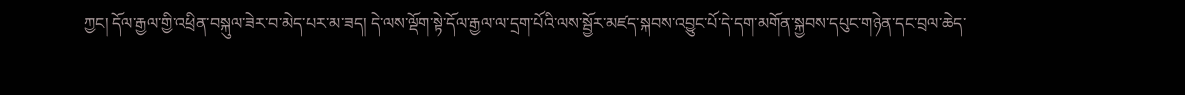ཀྱང། དོལ་རྒྱལ་གྱི་འཕྲིན་བསྐུལ་ཟེར་བ་མེད་པར་མ་ཟད། དེ་ལས་ལྡོག་སྟེ་དོལ་རྒྱལ་ལ་དྲག་པོའི་ལས་སྦྱོར་མཛད་སྐབས་འབྱུང་པོ་དེ་དག་མགོན་སྐྱབས་དཔུང་གཉེན་དང་བྲལ་ཆེད་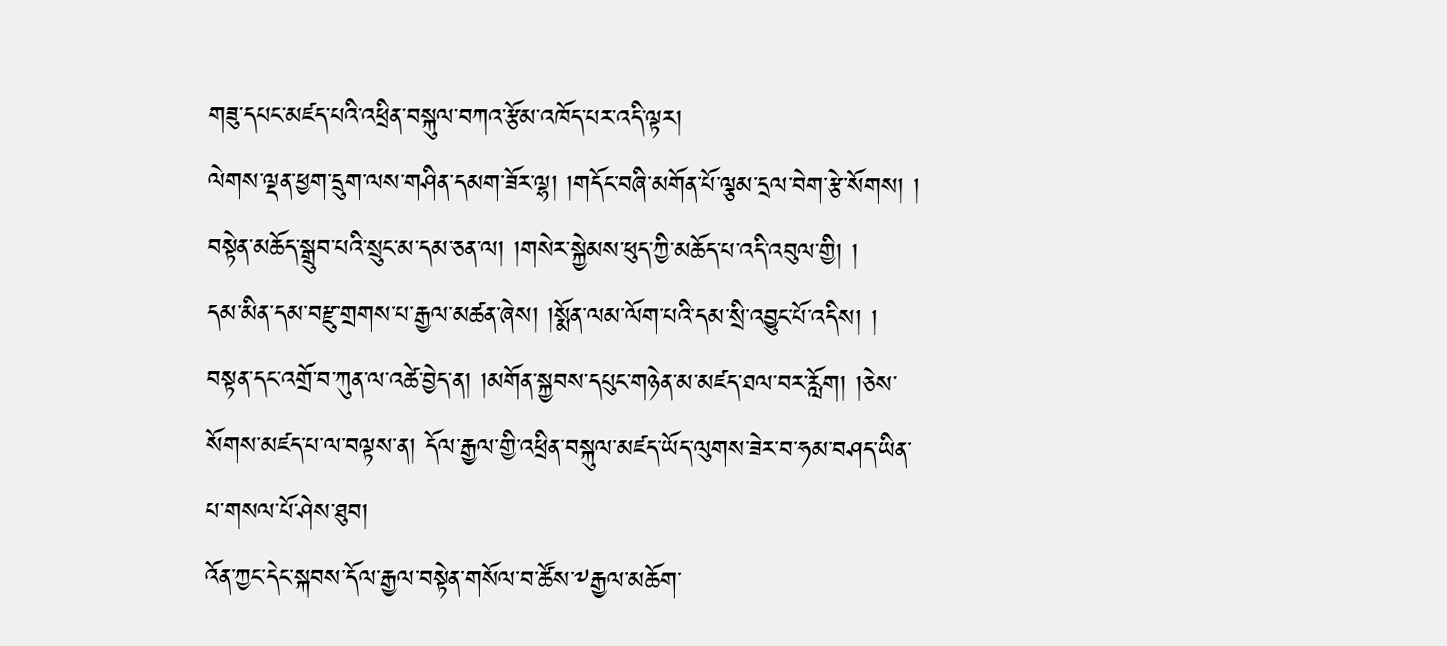གཟུ་དཔང་མཛད་པའི་འཕྲིན་བསྐུལ་བཀའ་རྩོམ་འཁོད་པར་འདི་ལྟར།
ལེགས་ལྡན་ཕྱག་དྲུག་ལས་གཤིན་དམག་ཟོར་ལྷ། །གདོང་བཞི་མགོན་པོ་ལྕམ་དྲལ་བེག་རྩེ་སོགས། །
བསྟེན་མཆོད་སྒྲུབ་པའི་སྲུང་མ་དམ་ཅན་ལ། །གསེར་སྐྱེམས་ཕུད་ཀྱི་མཆོད་པ་འདི་འབུལ་གྱི། །
དམ་མིན་དམ་བརྫུ་གྲགས་པ་རྒྱལ་མཚན་ཞེས། །སྨོན་ལམ་ལོག་པའི་དམ་སྲི་འབྱུང་པོ་འདིས། །
བསྟན་དང་འགྲོ་བ་ཀུན་ལ་འཚེ་བྱེད་ན། །མགོན་སྐྱབས་དཔུང་གཉེན་མ་མཛད་ཐལ་བར་རློག། །ཅེས་སོགས་མཛད་པ་ལ་བལྟས་ན། དོལ་རྒྱལ་གྱི་འཕྲིན་བསྐུལ་མཛད་ཡོད་ལུགས་ཟེར་བ་ཧམ་བཤད་ཡིན་པ་གསལ་པོ་ཤེས་ཐུབ།
འོན་ཀྱང་དེང་སྐབས་དོལ་རྒྱལ་བསྟེན་གསོལ་བ་ཚོས་༸རྒྱལ་མཆོག་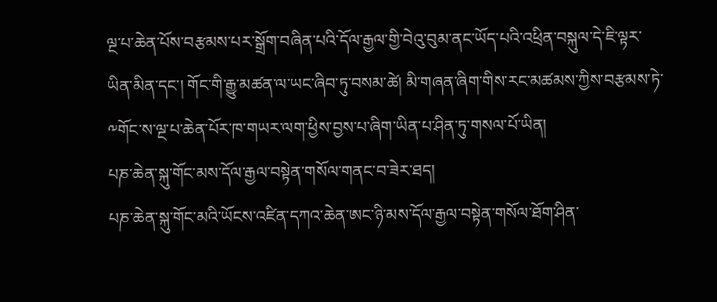ལྔ་པ་ཆེན་པོས་བརྩམས་པར་སྒྲོག་བཞིན་པའི་དོལ་རྒྱལ་གྱི་བེའུ་བུམ་ནང་ཡོད་པའི་འཕྲིན་བསྐུལ་དེ་ཇི་ལྟར་ཡིན་མིན་དང་། གོང་གི་རྒྱུ་མཚན་ལ་ཡང་ཞིབ་ཏུ་བསམ་ཚེ། མི་གཞན་ཞིག་གིས་རང་མཚམས་ཀྱིས་བརྩམས་ཏེ་༸གོང་ས་ལྔ་པ་ཆེན་པོར་ཁ་གཡར་ལག་ཕྱིས་བྱས་པ་ཞིག་ཡིན་པ་ཤིན་ཏུ་གསལ་པོ་ཡིན།
པཎ་ཆེན་སྐུ་གོང་མས་དོལ་རྒྱལ་བསྟེན་གསོལ་གནང་བ་ཟེར་ཐད།
པཎ་ཆེན་སྐུ་གོང་མའི་ཡོངས་འཛིན་དཀའ་ཆེན་ཨང་ཉི་མས་དོལ་རྒྱལ་བསྟེན་གསོལ་ཐོག་ཤིན་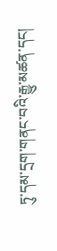ཏུ་དམ་དྲག་གནང་བའི་རྒྱུ་མཚན་དང།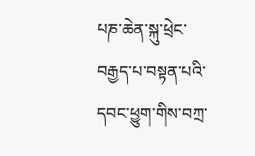པཎ་ཆེན་སྐུ་ཕྲེང་བརྒྱད་པ་བསྟན་པའི་དབང་ཕྱུག་གིས་བཀྲ་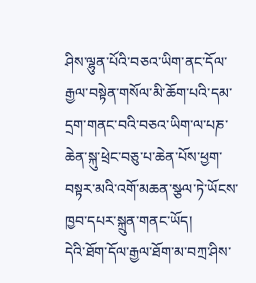ཤིས་ལྷུན་པོའི་བཅའ་ཡིག་ནང་དོལ་རྒྱལ་བསྟེན་གསོལ་མི་ཆོག་པའི་དམ་དྲག་གནང་བའི་བཅའ་ཡིག་ལ་པཎ་ཆེན་སྐུ་ཕྲེང་བཅུ་པ་ཆེན་པོས་ཕྱག་བསྟར་མའི་འགོ་མཆན་སྩལ་ཏེ་ཡོངས་ཁྱབ་དཔར་སྐྲུན་གནང་ཡོད།
དེའི་ཐོག་དོལ་རྒྱལ་ཐོག་མ་བཀྲ་ཤིས་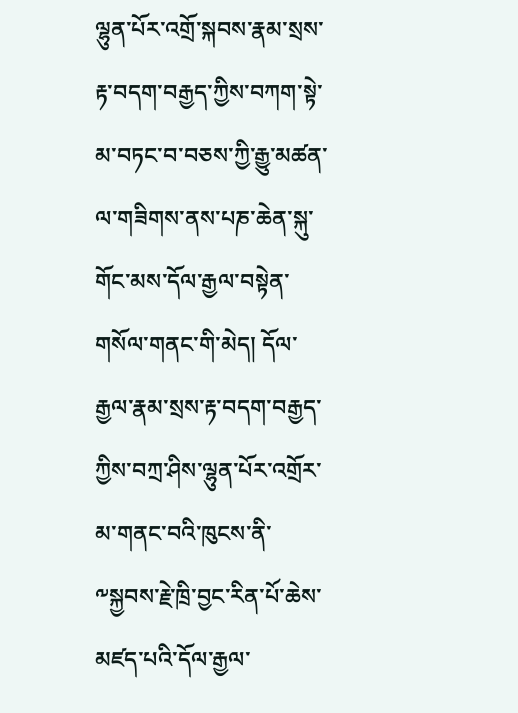ལྷུན་པོར་འགྲོ་སྐབས་རྣམ་སྲས་རྟ་བདག་བརྒྱད་ཀྱིས་བཀག་སྟེ་མ་བཏང་བ་བཅས་ཀྱི་རྒྱུ་མཚན་ལ་གཟིགས་ནས་པཎ་ཆེན་སྐུ་གོང་མས་དོལ་རྒྱལ་བསྟེན་གསོལ་གནང་གི་མེད། དོལ་རྒྱལ་རྣམ་སྲས་རྟ་བདག་བརྒྱད་ཀྱིས་བཀྲ་ཤིས་ལྷུན་པོར་འགྲོར་མ་གནང་བའི་ཁུངས་ནི་༸སྐྱབས་རྗེ་ཁྲི་བྱང་རིན་པོ་ཆེས་མཛད་པའི་དོལ་རྒྱལ་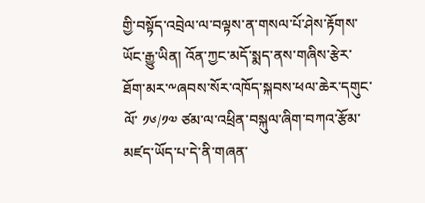གྱི་བསྟོད་འབྲེལ་ལ་བལྟས་ན་གསལ་པོ་ཤེས་རྟོགས་ཡོང་རྒྱུ་ཡིན། འོན་ཀྱང་མདོ་སྨད་ནས་གཞིས་རྩེར་ཐོག་མར་༸ཞབས་སོར་འཁོད་སྐབས་ཕལ་ཆེར་དགུང་ལོ་ ༡༦/༡༧ ཙམ་ལ་འཕྲིན་བསྐུལ་ཞིག་བཀའ་རྩོམ་མཛད་ཡོད་པ་དེ་ནི་གཞན་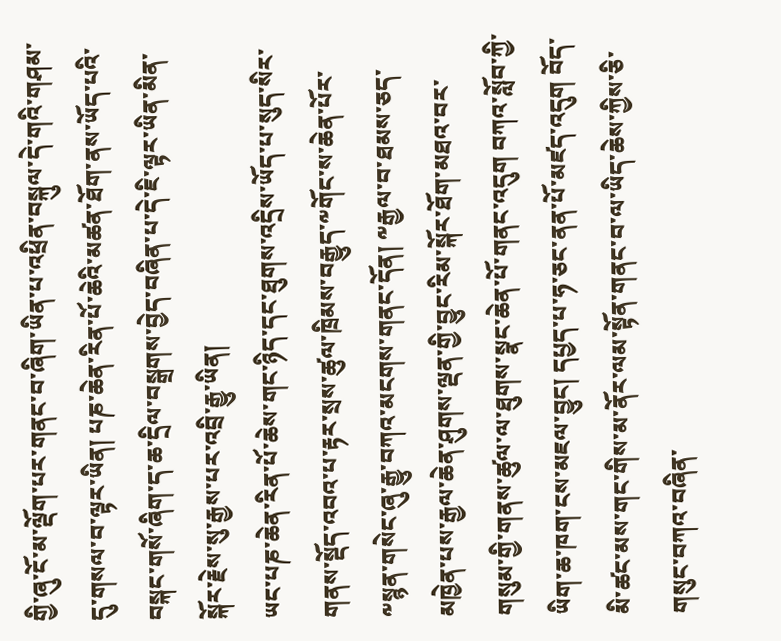གྱི་ཞུ་ངོ་མ་ལྡོག་པར་གནང་བ་ཞིག་ཡིན་པ་འཕྲིན་བསྐུལ་དེ་གའི་གཤམ་དུ་གསལ་བ་ལྟར་ཡིན། པཎ་ཆེན་རིན་པོ་ཆེའི་མཚན་ཐོག་ནས་ཡོད་པའི་བསྐང་གསོ་ཞིག་ད་ཆ་དྲིལ་བསྒྲགས་བྱེད་བཞིན་པ་དེ་ཇི་ལྟར་ཡིན་མིན་སྐོར་རྗེས་སུ་རྒྱས་པར་འབྲི་རྒྱུ་ཡིན།
ཡང་པཎ་ཆེན་རིན་པོ་ཆེས་གང་ཉིད་དང་ཐུགས་འདྲིས་ཡོད་པ་སུད་སིར་གནས་སྡོད་འབའ་པ་རྟར་སྲས་ཚུལ་ཁྲིམས་བརྒྱུད་༸གོང་ས་ཆེན་པོར་༸སྙན་གསེང་ཞུ་རྒྱུ་བཀའ་མངགས་གནང་དོན། ༸རྒྱལ་བ་ཐམས་ཅད་མཁྱེན་པས་རྒྱལ་ཆེན་ཤུགས་ལྡན་གྱི་བྱུང་རིམ་སྐོར་ཐོག་མཐའ་བར་གསུམ་གྱི་གནས་ཚུལ་ལ་ཐུགས་སྣང་ཆེན་པོ་གནང་འདུག བཀའ་སློབ་ཀྱི་ཡིག་ཆ་ཁག་ངས་མཇལ་བྱུང། དཔྱད་པ་ཧ་ཅང་ནན་པོ་མཛད་འདུག བོད་མི་ཚང་མས་གང་གིས་མ་ནོར་ལམ་སྟོན་གནང་བ་ལ་ཡིད་ཆེས་ཀྱིས་ཅི་གསུང་བཀའ་བཞིན་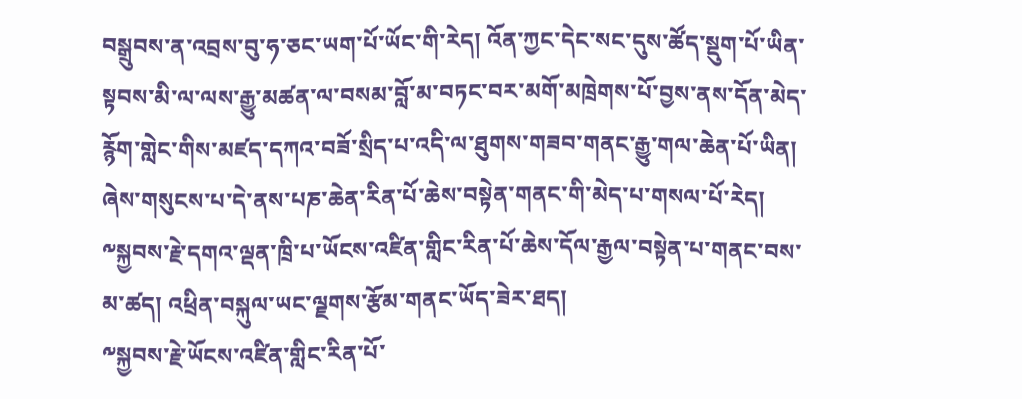བསྒྲུབས་ན་འབྲས་བུ་ཧ་ཅང་ཡག་པོ་ཡོང་གི་རེད། འོན་ཀྱང་དེང་སང་དུས་ཚོད་སྡུག་པོ་ཡིན་སྟབས་མི་ལ་ལས་རྒྱུ་མཚན་ལ་བསམ་བློ་མ་བཏང་བར་མགོ་མཁྲེགས་པོ་བྱས་ནས་དོན་མེད་རྙོག་གླེང་གིས་མཛད་དཀའ་བཟོ་སྲིད་པ་འདི་ལ་ཐུགས་གཟབ་གནང་རྒྱུ་གལ་ཆེན་པོ་ཡིན། ཞེས་གསུངས་པ་དེ་ནས་པཎ་ཆེན་རིན་པོ་ཆེས་བསྟེན་གནང་གི་མེད་པ་གསལ་པོ་རེད།
༸སྐྱབས་རྗེ་དགའ་ལྡན་ཁྲི་པ་ཡོངས་འཛིན་གླིང་རིན་པོ་ཆེས་དོལ་རྒྱལ་བསྟེན་པ་གནང་བས་མ་ཚད། འཕྲིན་བསྐུལ་ཡང་ལྗགས་རྩོམ་གནང་ཡོད་ཟེར་ཐད།
༸སྐྱབས་རྗེ་ཡོངས་འཛིན་གླིང་རིན་པོ་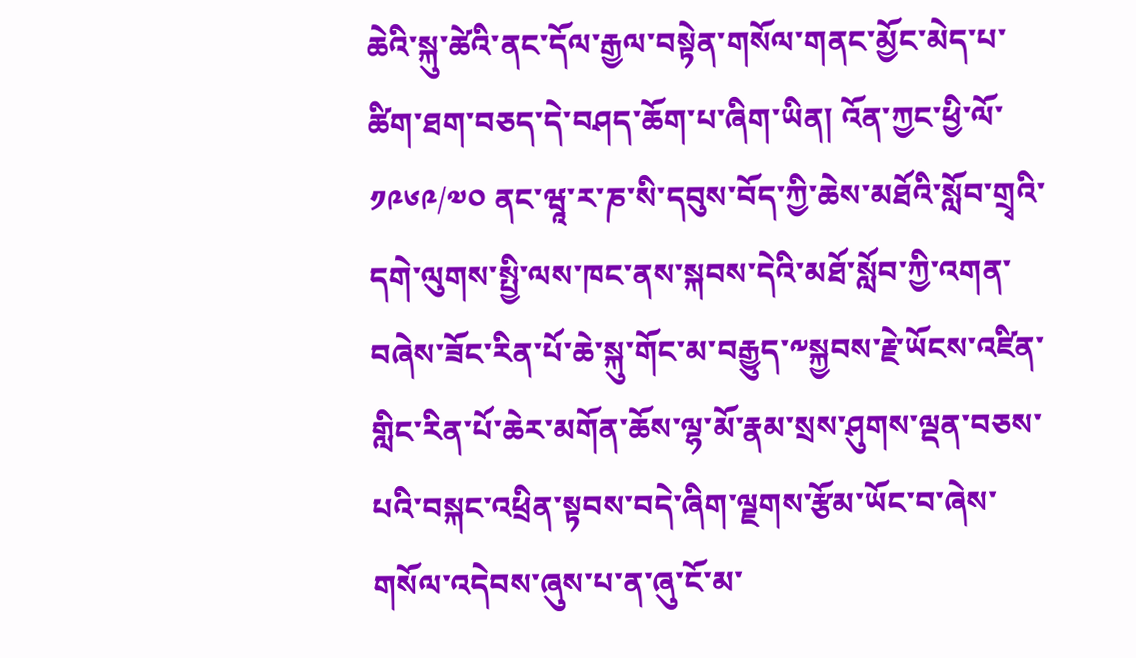ཆེའི་སྐུ་ཚེའི་ནང་དོལ་རྒྱལ་བསྟེན་གསོལ་གནང་མྱོང་མེད་པ་ཚིག་ཐག་བཅད་དེ་བཤད་ཆོག་པ་ཞིག་ཡིན། འོན་ཀྱང་ཕྱི་ལོ་༡༩༦༩/༧༠ ནང་ཝཱ་ར་ཎ་སི་དབུས་བོད་ཀྱི་ཆེས་མཐོའི་སློབ་གྲྭའི་དགེ་ལུགས་སྤྱི་ལས་ཁང་ནས་སྐབས་དེའི་མཐོ་སློབ་ཀྱི་འགན་བཞེས་ཟོང་རིན་པོ་ཆེ་སྐུ་གོང་མ་བརྒྱུད་༸སྐྱབས་རྗེ་ཡོངས་འཛིན་གླིང་རིན་པོ་ཆེར་མགོན་ཆོས་ལྷ་མོ་རྣམ་སྲས་ཤུགས་ལྡན་བཅས་པའི་བསྐང་འཕྲིན་སྟབས་བདེ་ཞིག་ལྗགས་རྩོམ་ཡོང་བ་ཞེས་གསོལ་འདེབས་ཞུས་པ་ན་ཞུ་ངོ་མ་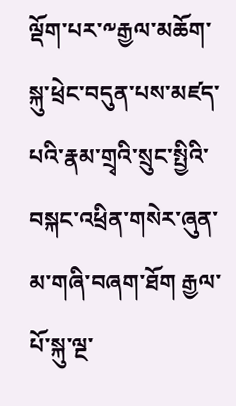ལྡོག་པར་༸རྒྱལ་མཆོག་སྐུ་ཕྲེང་བདུན་པས་མཛད་པའི་རྣམ་གྲྭའི་སྲུང་སྤྱིའི་བསྐང་འཕྲིན་གསེར་ཞུན་མ་གཞི་བཞག་ཐོག རྒྱལ་པོ་སྐུ་ལྔ་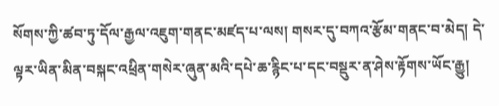སོགས་ཀྱི་ཚབ་ཏུ་དོལ་རྒྱལ་འཇུག་གནང་མཛད་པ་ལས། གསར་དུ་བཀའ་རྩོམ་གནང་བ་མེད། དེ་ལྟར་ཡིན་མིན་བསྐང་འཕྲིན་གསེར་ཞུན་མའི་དཔེ་ཆ་རྙིང་པ་དང་བསྡུར་ན་ཤེས་རྟོགས་ཡོང་རྒྱུ།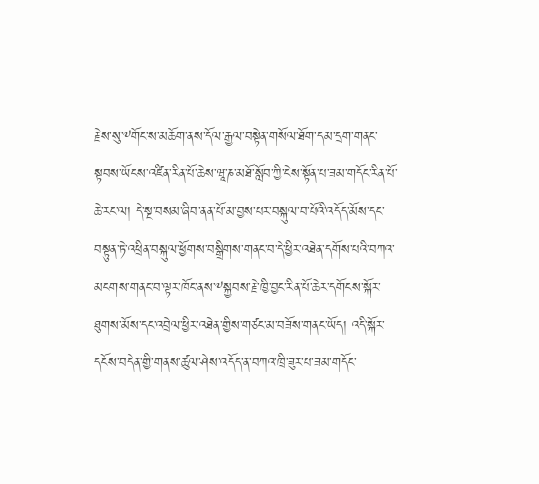རྗེས་སུ་༸གོང་ས་མཆོག་ནས་དོལ་རྒྱལ་བསྟེན་གསོལ་ཐོག་དམ་དྲག་གནང་སྟབས་ཡོངས་འཛིན་རིན་པོ་ཆེས་ཝཱ་ཎ་མཐོ་སློབ་ཀྱི་ངེས་སྟོན་པ་ཟམ་གདོང་རིན་པོ་ཆེ་རང་ལ། དེ་སྔ་བསམ་ཞིབ་ནན་པོ་མ་བྱས་པར་བསྐུལ་བ་པོའི་འདོད་མོས་དང་བསྟུན་ཏེ་འཕྲིན་བསྐུལ་ཕྱོགས་བསྒྲིགས་གནང་བ་དེ་ཕྱིར་འཐེན་དགོས་པའི་བཀའ་མངགས་གནང་བ་ལྟར་ཁོང་ནས་༸སྐྱབས་རྗེ་ཁྱི་བྱང་རིན་པོ་ཆེར་དགོངས་སྐོར་ཐུགས་མོས་དང་འབྲེལ་ཕྱིར་འཐེན་གྱིས་གཙང་མ་བཟོས་གནང་ཡོད། འདི་སྐོར་དངོས་བདེན་གྱི་གནས་ཚུལ་ཤེས་འདོད་ན་བཀའ་ཁྲི་ཟུར་པ་ཟམ་གདོང་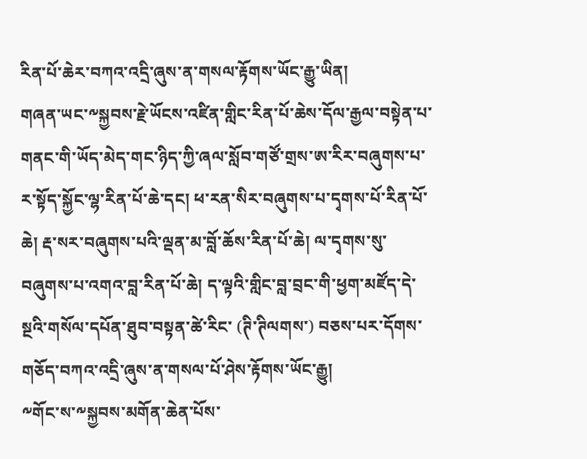རིན་པོ་ཆེར་བཀའ་འདྲི་ཞུས་ན་གསལ་རྟོགས་ཡོང་རྒྱུ་ཡིན།
གཞན་ཡང་༸སྐྱབས་རྗེ་ཡོངས་འཛིན་གླིང་རིན་པོ་ཆེས་དོལ་རྒྱལ་བསྟེན་པ་གནང་གི་ཡོད་མེད་གང་ཉིད་ཀྱི་ཞལ་སློབ་གཙོ་གྲས་ཨ་རིར་བཞུགས་པ་ར་སྟོད་སྐྱོང་ལྷ་རིན་པོ་ཆེ་དང། ཕ་རན་སིར་བཞུགས་པ་དྭགས་པོ་རིན་པོ་ཆེ། རྡ་སར་བཞུགས་པའི་ལྡན་མ་བློ་ཆོས་རིན་པོ་ཆེ། ལ་དྭགས་སུ་བཞུགས་པ་འགའ་བླ་རིན་པོ་ཆེ། ད་ལྟའི་གླིང་བླ་བྲང་གི་ཕྱག་མཛོད་དེ་སྔའི་གསོལ་དཔོན་ཐུབ་བསྟན་ཚེ་རིང་ (ཊི་ཊིལགས་) བཅས་པར་དོགས་གཅོད་བཀའ་འདྲི་ཞུས་ན་གསལ་པོ་ཤེས་རྟོགས་ཡོང་རྒྱུ།
༸གོང་ས་༸སྐྱབས་མགོན་ཆེན་པོས་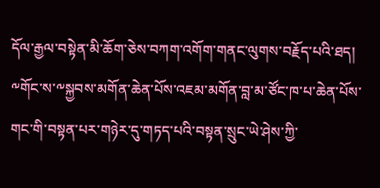དོལ་རྒྱལ་བསྟེན་མི་ཆོག་ཅེས་བཀག་འགོག་གནང་ལུགས་བརྗོད་པའི་ཐད།
༸གོང་ས་༸སྐྱབས་མགོན་ཆེན་པོས་འཇམ་མགོན་བླ་མ་ཙོང་ཁ་པ་ཆེན་པོས་གང་གི་བསྟན་པར་གཉེར་དུ་གཏད་པའི་བསྟན་སྲུང་ཡེ་ཤེས་ཀྱི་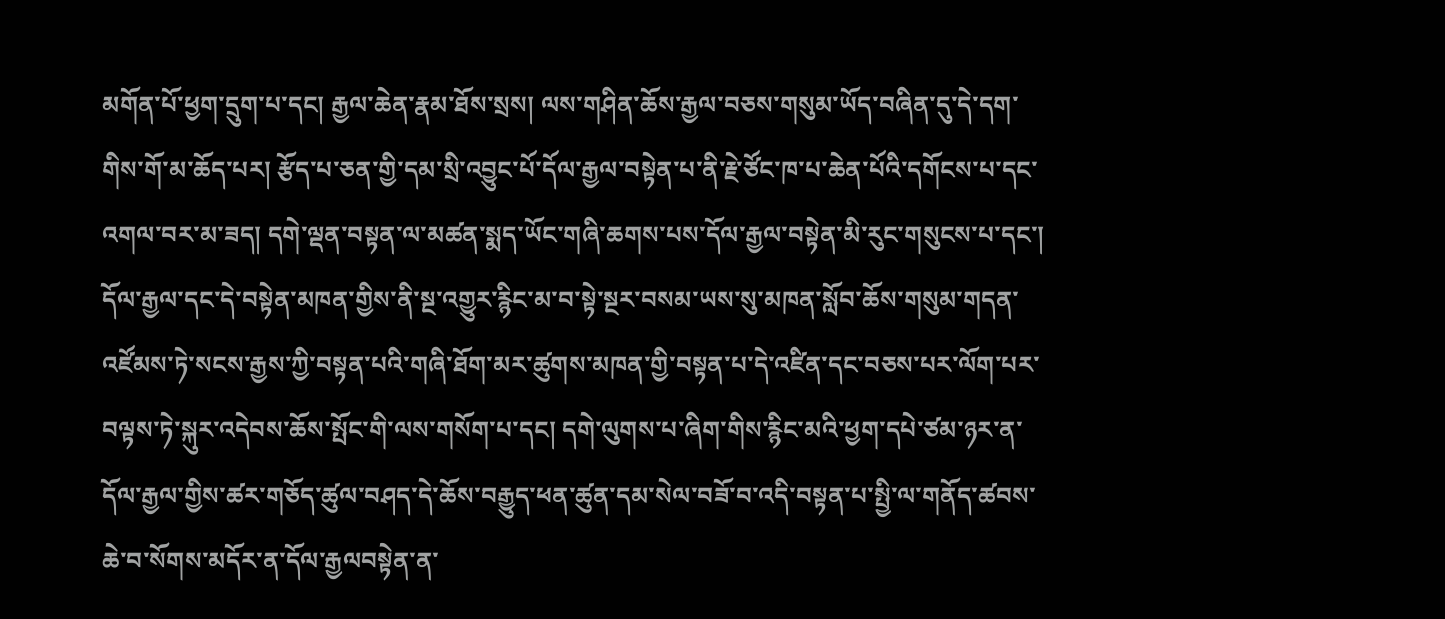མགོན་པོ་ཕྱག་དྲུག་པ་དང། རྒྱལ་ཆེན་རྣམ་ཐོས་སྲས། ལས་གཤིན་ཆོས་རྒྱལ་བཅས་གསུམ་ཡོད་བཞིན་དུ་དེ་དག་གིས་གོ་མ་ཆོད་པར། རྩོད་པ་ཅན་གྱི་དམ་སྲི་འབྱུང་པོ་དོལ་རྒྱལ་བསྟེན་པ་ནི་རྗེ་ཙོང་ཁ་པ་ཆེན་པོའི་དགོངས་པ་དང་འགལ་བར་མ་ཟད། དགེ་ལྡན་བསྟན་ལ་མཚན་སྨད་ཡོང་གཞི་ཆགས་པས་དོལ་རྒྱལ་བསྟེན་མི་རུང་གསུངས་པ་དང་། དོལ་རྒྱལ་དང་དེ་བསྟེན་མཁན་གྱིས་ནི་སྔ་འགྱུར་རྙིང་མ་བ་སྟེ་སྔར་བསམ་ཡས་སུ་མཁན་སློབ་ཆོས་གསུམ་གདན་འཛོམས་ཏེ་སངས་རྒྱས་ཀྱི་བསྟན་པའི་གཞི་ཐོག་མར་ཚུགས་མཁན་གྱི་བསྟན་པ་དེ་འཛིན་དང་བཅས་པར་ལོག་པར་བལྟས་ཏེ་སྐུར་འདེབས་ཆོས་སྤོང་གི་ལས་གསོག་པ་དང། དགེ་ལུགས་པ་ཞིག་གིས་རྙིང་མའི་ཕྱག་དཔེ་ཙམ་ཉར་ན་དོལ་རྒྱལ་གྱིས་ཚར་གཅོད་ཚུལ་བཤད་དེ་ཆོས་བརྒྱུད་ཕན་ཚུན་དམ་སེལ་བཟོ་བ་འདི་བསྟན་པ་སྤྱི་ལ་གནོད་ཚབས་ཆེ་བ་སོགས་མདོར་ན་དོལ་རྒྱལབསྟེན་ན་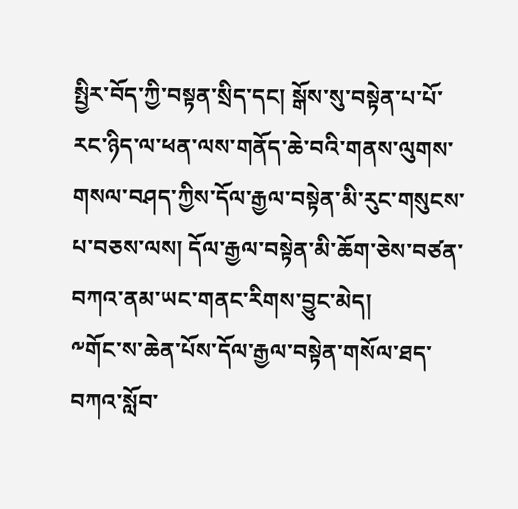སྤྱིར་བོད་ཀྱི་བསྟན་སྲིད་དང། སྒོས་སུ་བསྟེན་པ་པོ་རང་ཉིད་ལ་ཕན་ལས་གནོད་ཆེ་བའི་གནས་ལུགས་གསལ་བཤད་ཀྱིས་དོལ་རྒྱལ་བསྟེན་མི་རུང་གསུངས་པ་བཅས་ལས། དོལ་རྒྱལ་བསྟེན་མི་ཆོག་ཅེས་བཙན་བཀའ་ནམ་ཡང་གནང་རིགས་བྱུང་མེད།
༸གོང་ས་ཆེན་པོས་དོལ་རྒྱལ་བསྟེན་གསོལ་ཐད་བཀའ་སློབ་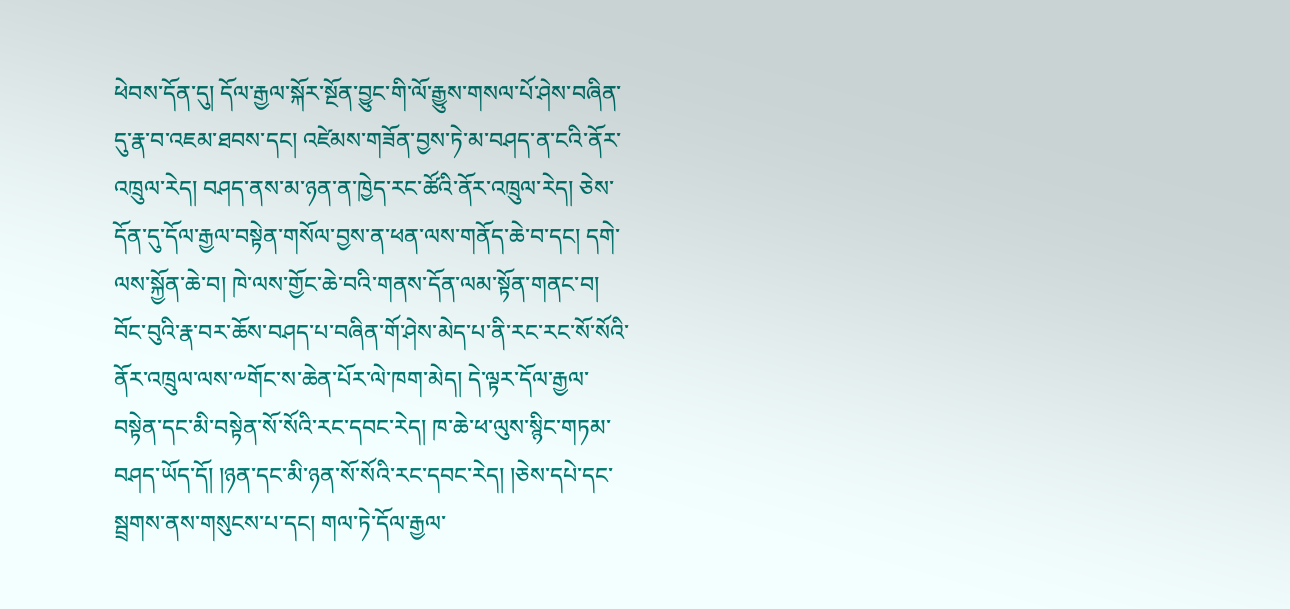ཕེབས་དོན་དུ། དོལ་རྒྱལ་སྐོར་སྔོན་བྱུང་གི་ལོ་རྒྱུས་གསལ་པོ་ཤེས་བཞིན་དུ་རྣ་བ་འཇམ་ཐབས་དང། འཛེམས་གཟོན་བྱས་ཏེ་མ་བཤད་ན་ངའི་ནོར་འཁྲུལ་རེད། བཤད་ནས་མ་ཉན་ན་ཁྱེད་རང་ཚོའི་ནོར་འཁྲུལ་རེད། ཅེས་དོན་དུ་དོལ་རྒྱལ་བསྟེན་གསོལ་བྱས་ན་ཕན་ལས་གནོད་ཆེ་བ་དང། དགེ་ལས་སྐྱོན་ཆེ་བ། ཁེ་ལས་གྱོང་ཆེ་བའི་གནས་དོན་ལམ་སྟོན་གནང་བ། བོང་བུའི་རྣ་བར་ཆོས་བཤད་པ་བཞིན་གོ་ཤེས་མེད་པ་ནི་རང་རང་སོ་སོའི་ནོར་འཁྲུལ་ལས་༸གོང་ས་ཆེན་པོར་ལེ་ཁག་མེད། དེ་ལྟར་དོལ་རྒྱལ་བསྟེན་དང་མི་བསྟེན་སོ་སོའི་རང་དབང་རེད། ཁ་ཆེ་ཕ་ལུས་སྙིང་གཏམ་བཤད་ཡོད་དོ། །ཉན་དང་མི་ཉན་སོ་སོའི་རང་དབང་རེད། །ཅེས་དཔེ་དང་སྦྲགས་ནས་གསུངས་པ་དང། གལ་ཏེ་དོལ་རྒྱལ་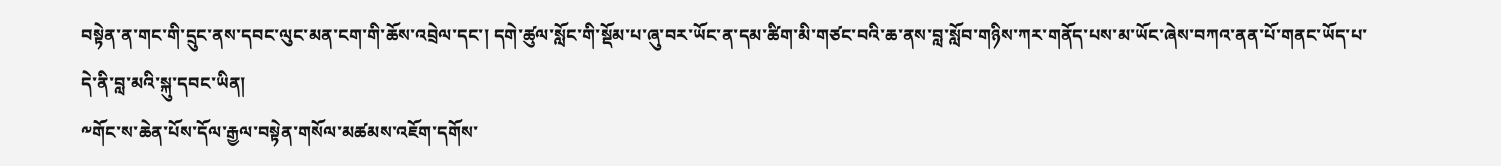བསྟེན་ན་གང་གི་དྲུང་ནས་དབང་ལུང་མན་ངག་གི་ཆོས་འབྲེལ་དང་། དགེ་ཚུལ་སློང་གི་སྡོམ་པ་ཞུ་བར་ཡོང་ན་དམ་ཚིག་མི་གཙང་བའི་ཆ་ནས་བླ་སློབ་གཉིས་ཀར་གནོད་པས་མ་ཡོང་ཞེས་བཀའ་ནན་པོ་གནང་ཡོད་པ་དེ་ནི་བླ་མའི་སྐུ་དབང་ཡིན།
༸གོང་ས་ཆེན་པོས་དོལ་རྒྱལ་བསྟེན་གསོལ་མཚམས་འཇོག་དགོས་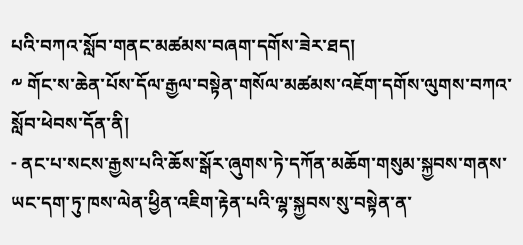པའི་བཀའ་སློབ་གནང་མཚམས་བཞག་དགོས་ཟེར་ཐད།
༸ གོང་ས་ཆེན་པོས་དོལ་རྒྱལ་བསྟེན་གསོལ་མཚམས་འཇོག་དགོས་ལུགས་བཀའ་སློབ་ཕེབས་དོན་ནི།
- ནང་པ་སངས་རྒྱས་པའི་ཆོས་སྒོར་ཞུགས་ཏེ་དཀོན་མཆོག་གསུམ་སྐྱབས་གནས་ཡང་དག་ཏུ་ཁས་ལེན་ཕྱིན་འཇིག་རྟེན་པའི་ལྷ་སྐྱབས་སུ་བསྟེན་ན་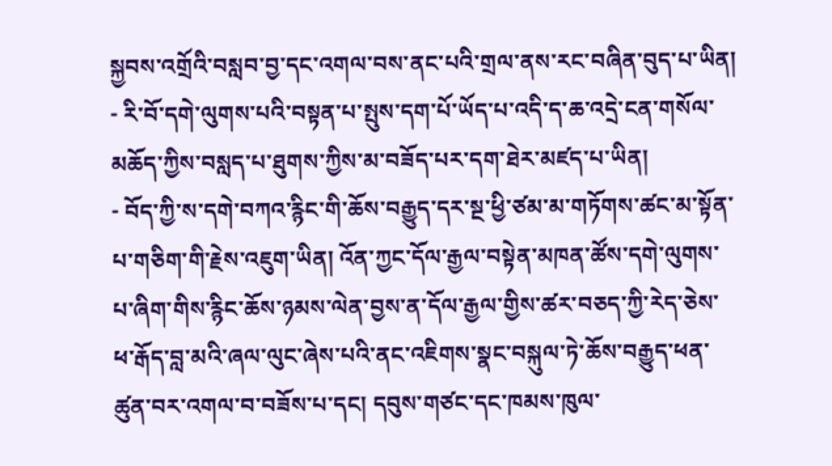སྐྱབས་འགྲོའི་བསླབ་བྱ་དང་འགལ་བས་ནང་པའི་གྲལ་ནས་རང་བཞིན་བུད་པ་ཡིན།
- རི་བོ་དགེ་ལུགས་པའི་བསྟན་པ་སྤུས་དག་པོ་ཡོད་པ་འདི་ད་ཆ་འདྲེ་ངན་གསོལ་མཆོད་ཀྱིས་བསླད་པ་ཐུགས་ཀྱིས་མ་བཟོད་པར་དག་ཐེར་མཛད་པ་ཡིན།
- བོད་ཀྱི་ས་དགེ་བཀའ་རྙིང་གི་ཆོས་བརྒྱུད་དར་སྔ་ཕྱི་ཙམ་མ་གཏོགས་ཚང་མ་སྟོན་པ་གཅིག་གི་རྗེས་འཇུག་ཡིན། འོན་ཀྱང་དོལ་རྒྱལ་བསྟེན་མཁན་ཚོས་དགེ་ལུགས་པ་ཞིག་གིས་རྙིང་ཆོས་ཉམས་ལེན་བྱས་ན་དོལ་རྒྱལ་གྱིས་ཚར་བཅད་ཀྱི་རེད་ཅེས་ཕ་རྒོད་བླ་མའི་ཞལ་ལུང་ཞེས་པའི་ནང་འཇིགས་སྣང་བསྐུལ་ཏེ་ཆོས་བརྒྱུད་ཕན་ཚུན་བར་འགལ་བ་བཟོས་པ་དང། དབུས་གཙང་དང་ཁམས་ཁུལ་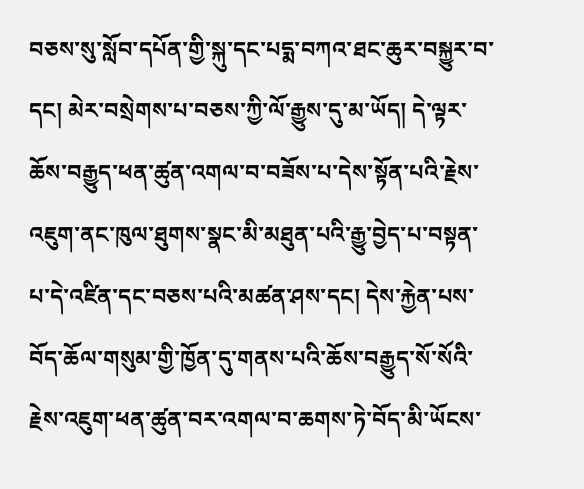བཅས་སུ་སློབ་དཔོན་གྱི་སྐུ་དང་པདྨ་བཀའ་ཐང་ཆུར་བསྐྱུར་བ་དང། མེར་བསྲེགས་པ་བཅས་ཀྱི་ལོ་རྒྱུས་དུ་མ་ཡོད། དེ་ལྟར་ཆོས་བརྒྱུད་ཕན་ཚུན་འགལ་བ་བཟོས་པ་དེས་སྟོན་པའི་རྗེས་འཇུག་ནང་ཁུལ་ཐུགས་སྣང་མི་མཐུན་པའི་རྒྱུ་བྱེད་པ་བསྟན་པ་དེ་འཛིན་དང་བཅས་པའི་མཚན་ཤས་དང། དེས་རྐྱེན་པས་བོད་ཆོལ་གསུམ་གྱི་ཁྱོན་དུ་གནས་པའི་ཆོས་བརྒྱུད་སོ་སོའི་རྗེས་འཇུག་ཕན་ཚུན་བར་འགལ་བ་ཆགས་ཏེ་བོད་མི་ཡོངས་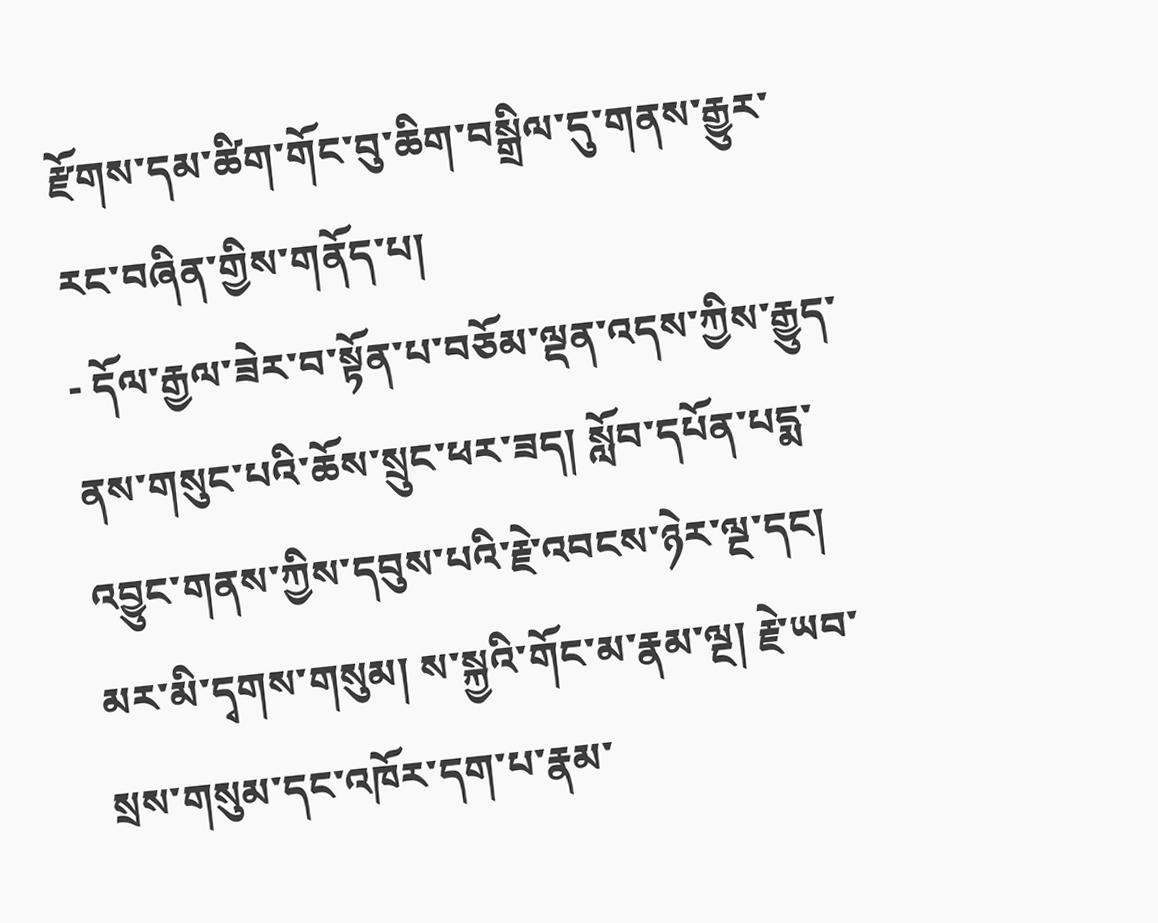རྫོགས་དམ་ཚིག་གོང་བུ་ཆིག་བསྒྲིལ་དུ་གནས་རྒྱུར་རང་བཞིན་གྱིས་གནོད་པ།
- དོལ་རྒྱལ་ཟེར་བ་སྟོན་པ་བཅོམ་ལྡན་འདས་ཀྱིས་རྒྱུད་ནས་གསུང་པའི་ཆོས་སྲུང་ཕར་ཟད། སློབ་དཔོན་པདྨ་འབྱུང་གནས་ཀྱིས་དབུས་པའི་རྗེ་འབངས་ཉེར་ལྔ་དང། མར་མི་དྭགས་གསུམ། ས་སྐྱའི་གོང་མ་རྣམ་ལྔ། རྗེ་ཡབ་སྲས་གསུམ་དང་འཁོར་དག་པ་རྣམ་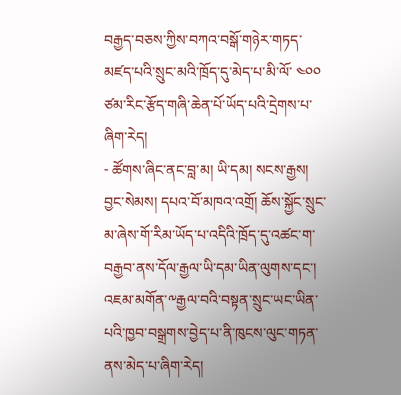བརྒྱད་བཅས་ཀྱིས་བཀའ་བསྒོ་གཉེར་གཏད་མཛད་པའི་སྲུང་མའི་ཁྲོད་དུ་མེད་པ་མི་ལོ་ ༤༠༠ ཙམ་རིང་རྩོད་གཞི་ཆེན་པོ་ཡོད་པའི་དྲེགས་པ་ཞིག་རེད།
- ཚོགས་ཞིང་ནང་བླ་མ། ཡི་དམ། སངས་རྒྱས། བྱང་སེམས། དཔའ་བོ་མཁའ་འགྲོ། ཆོས་སྐྱོང་སྲུང་མ་ཞེས་གོ་རིམ་ཡོད་པ་འདིའི་ཁྲོད་དུ་འཚང་ག་བརྒྱབ་ནས་དོལ་རྒྱལ་ཡི་དམ་ཡིན་ལུགས་དང་། འཇམ་མགོན་༸རྒྱལ་བའི་བསྟན་སྲུང་ཡང་ཡིན་པའི་ཁྱབ་བསྒྲགས་བྱེད་པ་ནི་ཁུངས་ལུང་གཏན་ནས་མེད་པ་ཞིག་རེད།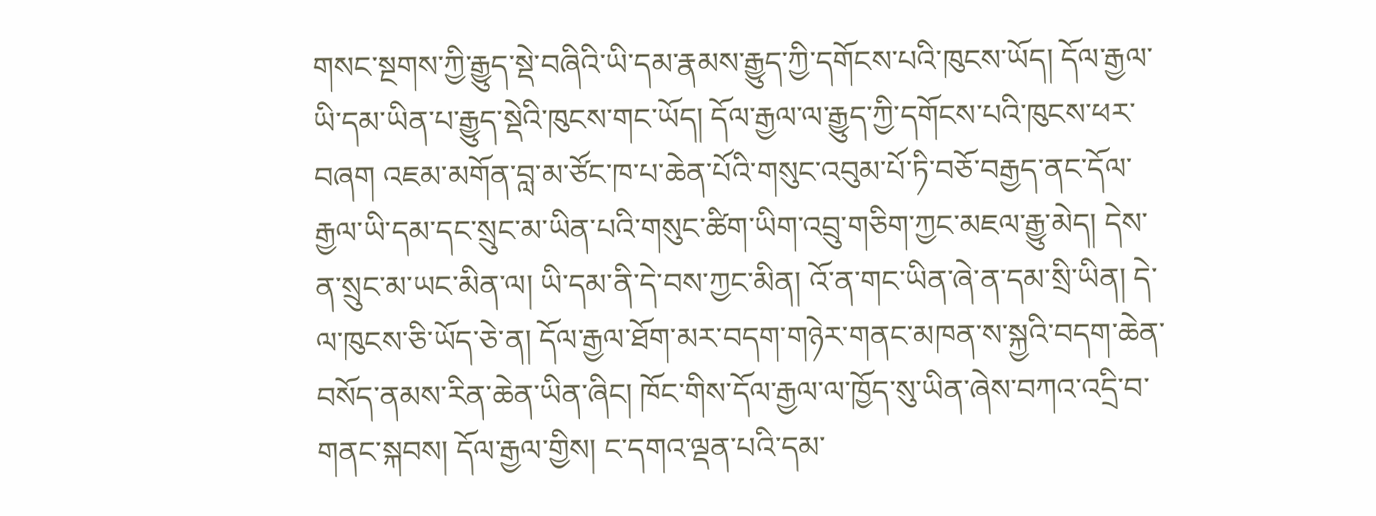གསང་སྔགས་ཀྱི་རྒྱུད་སྡེ་བཞིའི་ཡི་དམ་རྣམས་རྒྱུད་ཀྱི་དགོངས་པའི་ཁུངས་ཡོད། དོལ་རྒྱལ་ཡི་དམ་ཡིན་པ་རྒྱུད་སྡེའི་ཁུངས་གང་ཡོད། དོལ་རྒྱལ་ལ་རྒྱུད་ཀྱི་དགོངས་པའི་ཁུངས་ཕར་བཞག འཇམ་མགོན་བླ་མ་ཙོང་ཁ་པ་ཆེན་པོའི་གསུང་འབུམ་པོ་ཏི་བཅོ་བརྒྱད་ནང་དོལ་རྒྱལ་ཡི་དམ་དང་སྲུང་མ་ཡིན་པའི་གསུང་ཚིག་ཡིག་འབྲུ་གཅིག་ཀྱང་མཇལ་རྒྱུ་མེད། དེས་ན་སྲུང་མ་ཡང་མིན་ལ། ཡི་དམ་ནི་དེ་བས་ཀྱང་མིན། འོ་ན་གང་ཡིན་ཞེ་ན་དམ་སྲི་ཡིན། དེ་ལ་ཁུངས་ཅི་ཡོད་ཅེ་ན། དོལ་རྒྱལ་ཐོག་མར་བདག་གཉེར་གནང་མཁན་ས་སྐྱའི་བདག་ཆེན་བསོད་ནམས་རིན་ཆེན་ཡིན་ཞིང། ཁོང་གིས་དོལ་རྒྱལ་ལ་ཁྱོད་སུ་ཡིན་ཞེས་བཀའ་འདྲི་བ་གནང་སྐབས། དོལ་རྒྱལ་གྱིས། ང་དགའ་ལྡན་པའི་དམ་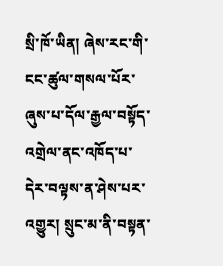སྲི་ཁོ་ཡིན། ཞེས་རང་གི་ངང་ཚུལ་གསལ་པོར་ཞུས་པ་དོལ་རྒྱལ་བསྟོད་འགྲེལ་ནང་འཁོད་པ་དེར་བལྟས་ན་ཤེས་པར་འགྱུར། སྲུང་མ་ནི་བསྟན་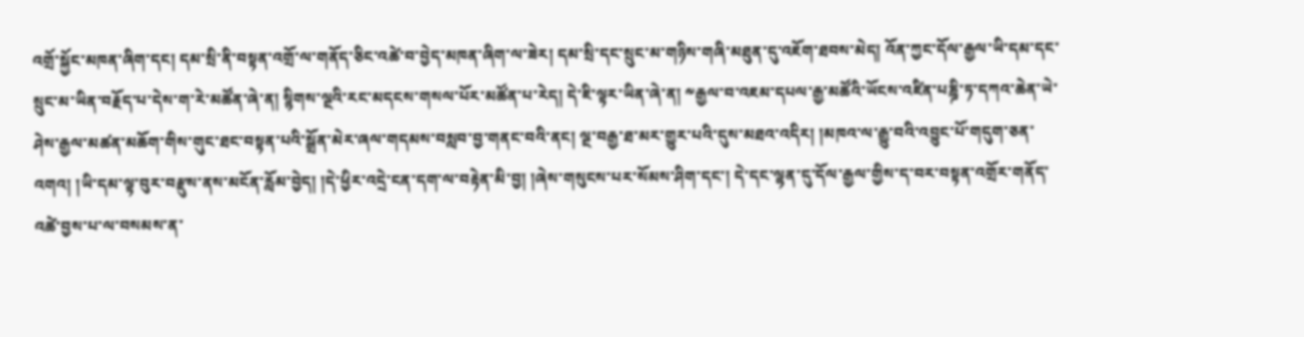འགྲོ་སྐྱོང་མཁན་ཞིག་དང། དམ་སྲི་ནི་བསྟན་འགྲོ་ལ་གནོད་ཅིང་འཚེ་བ་བྱེད་མཁན་ཞིག་ལ་ཟེར། དམ་སྲི་དང་སྲུང་མ་གཉིས་གཞི་མཐུན་དུ་འཇོག་ཐབས་མེད། འོན་ཀྱང་དོལ་རྒྱལ་ཡི་དམ་དང་སྲུང་མ་ཡིན་བརྗོད་པ་དེས་ག་རེ་མཚོན་ཞེ་ན། སྙིགས་ལྔའི་རང་མདངས་གསལ་པོར་མཚོན་པ་རེད། དེ་ཇི་ལྟར་ཡིན་ཞེ་ན། ༸རྒྱལ་བ་འཇམ་དཔལ་རྒྱ་མཚོའི་ཡོངས་འཛིན་པཎྜི་ཏ་དཀའ་ཆེན་ཡེ་ཤེས་རྒྱལ་མཚན་མཆོག་གིས་གུང་ཐང་བསྟན་པའི་སྒྲོན་མེར་ཞལ་གདམས་བསླབ་བྱ་གནང་བའི་ནང། ལྔ་བརྒྱ་ཐ་མར་གྱུར་པའི་དུས་མཐའ་འདིར། །མཁའ་ལ་རྒྱུ་བའི་འབྱུང་པོ་གདུག་ཅན་འགའ། །ཡི་དམ་ལྟ་བུར་བརྫུས་ནས་མངོན་རློམ་བྱེད། །དེ་ཕྱིར་འདྲེ་ངན་དག་ལ་བརྟེན་མི་བྱ། །ཞེས་གསུངས་པར་སོམས་ཤིག་དང་། དེ་དང་ལྷན་དུ་དོལ་རྒྱལ་གྱིས་ད་བར་བསྟན་འགྲོར་གནོད་འཚེ་བྱས་པ་ལ་བསམས་ན་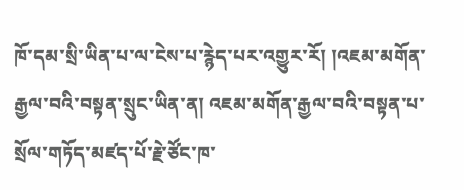ཁོ་དམ་སྲི་ཡིན་པ་ལ་ངེས་པ་རྙེད་པར་འགྱུར་རོ། །འཇམ་མགོན་རྒྱལ་བའི་བསྟན་སྲུང་ཡིན་ན། འཇམ་མགོན་རྒྱལ་བའི་བསྟན་པ་སྲོལ་གཏོད་མཛད་པོ་རྗེ་ཙོང་ཁ་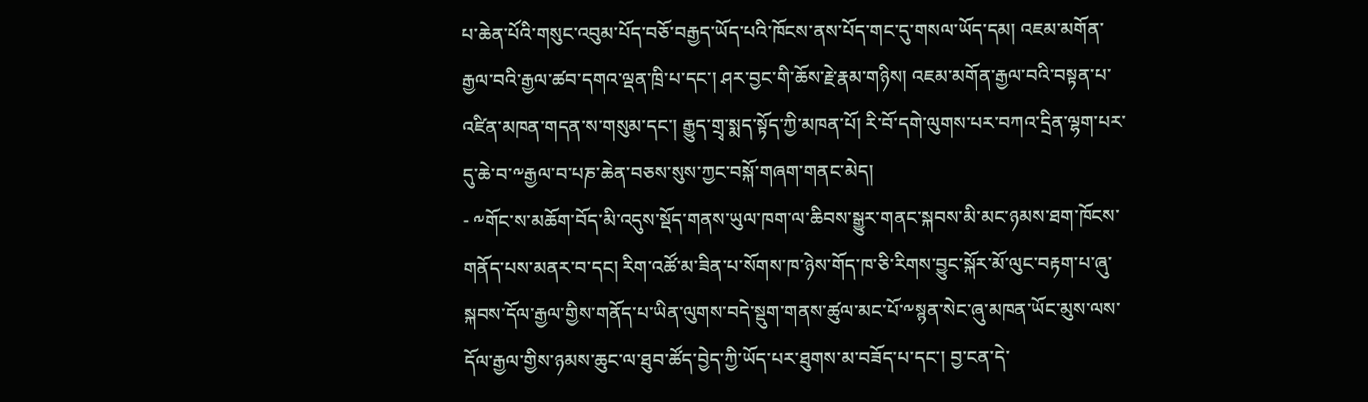པ་ཆེན་པོའི་གསུང་འབུམ་པོད་བཅོ་བརྒྱད་ཡོད་པའི་ཁོངས་ནས་པོད་གང་དུ་གསལ་ཡོད་དམ། འཇམ་མགོན་རྒྱལ་བའི་རྒྱལ་ཚབ་དགའ་ལྡན་ཁྲི་པ་དང་། ཤར་བྱང་གི་ཆོས་རྗེ་རྣམ་གཉིས། འཇམ་མགོན་རྒྱལ་བའི་བསྟན་པ་འཛིན་མཁན་གདན་ས་གསུམ་དང་། རྒྱུད་གྲྭ་སྨད་སྟོད་ཀྱི་མཁན་པོ། རི་བོ་དགེ་ལུགས་པར་བཀའ་དྲིན་ལྷག་པར་དུ་ཆེ་བ་༸རྒྱལ་བ་པཎ་ཆེན་བཅས་སུས་ཀྱང་བསྐོ་གཞག་གནང་མེད།
- ༸གོང་ས་མཆོག་བོད་མི་འདུས་སྡོད་གནས་ཡུལ་ཁག་ལ་ཆིབས་སྒྱུར་གནང་སྐབས་མི་མང་ཉམས་ཐག་ཁོངས་གནོད་པས་མནར་བ་དང། རིག་འཚོ་མ་ཟིན་པ་སོགས་ཁ་ཉེས་གོད་ཁ་ཅི་རིགས་བྱུང་སྐོར་མོ་ལུང་བརྟག་པ་ཞུ་སྐབས་དོལ་རྒྱལ་གྱིས་གནོད་པ་ཡིན་ལུགས་བདེ་སྡུག་གནས་ཚུལ་མང་པོ་༸སྙན་སེང་ཞུ་མཁན་ཡོང་མུས་ལས་དོལ་རྒྱལ་གྱིས་ཉམས་ཆུང་ལ་ཐུབ་ཚོད་བྱེད་ཀྱི་ཡོད་པར་ཐུགས་མ་བཟོད་པ་དང་། བྱ་ངན་དེ་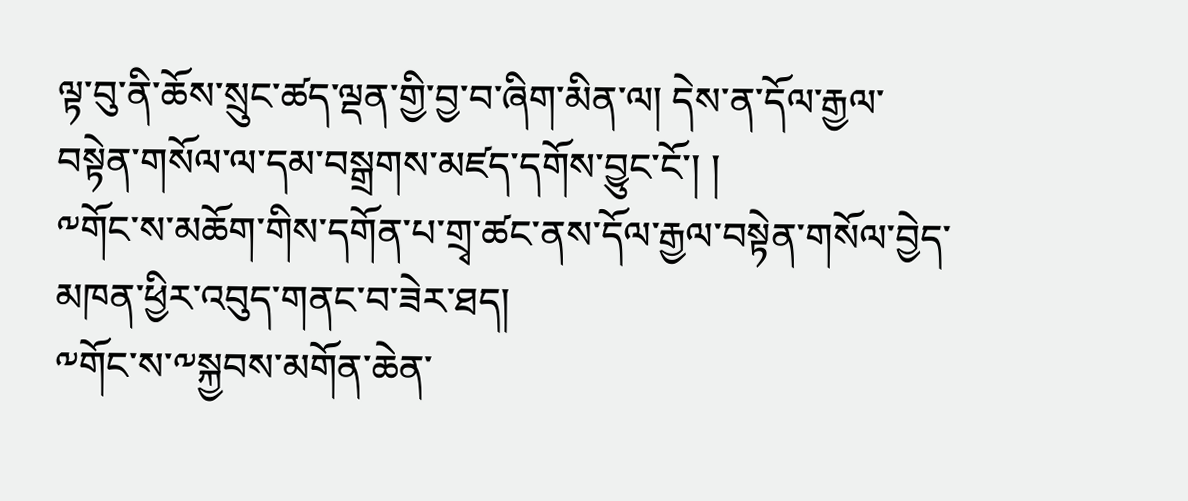ལྟ་བུ་ནི་ཆོས་སྲུང་ཚད་ལྡན་གྱི་བྱ་བ་ཞིག་མིན་ལ། དེས་ན་དོལ་རྒྱལ་བསྟེན་གསོལ་ལ་དམ་བསྒྲགས་མཛད་དགོས་བྱུང་ངོ་། །
༸གོང་ས་མཆོག་གིས་དགོན་པ་གྲྭ་ཚང་ནས་དོལ་རྒྱལ་བསྟེན་གསོལ་བྱེད་མཁན་ཕྱིར་འབུད་གནང་བ་ཟེར་ཐད།
༸གོང་ས་༸སྐྱབས་མགོན་ཆེན་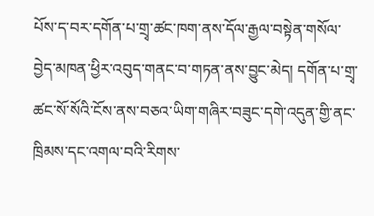པོས་ད་བར་དགོན་པ་གྲྭ་ཚང་ཁག་ནས་དོལ་རྒྱལ་བསྟེན་གསོལ་བྱེད་མཁན་ཕྱིར་འབུད་གནང་བ་གཏན་ནས་བྱུང་མེད། དགོན་པ་གྲྭ་ཚང་སོ་སོའི་ངོས་ནས་བཅའ་ཡིག་གཞིར་བཟུང་དགེ་འདུན་གྱི་ནང་ཁྲིམས་དང་འགལ་བའི་རིགས་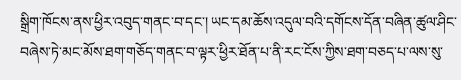སྒྲིག་ཁོངས་ནས་ཕྱིར་འབུད་གནང་བ་དང་། ཡང་དམ་ཆོས་འདུལ་བའི་དགོངས་དོན་བཞིན་ཚུལ་ཤིང་བཞེས་ཏེ་མང་མོས་ཐག་གཅོད་གནང་བ་ལྟར་ཕྱིར་ཐོན་པ་ནི་རང་ངོས་ཀྱིས་ཐག་བཅད་པ་ལས་སུ་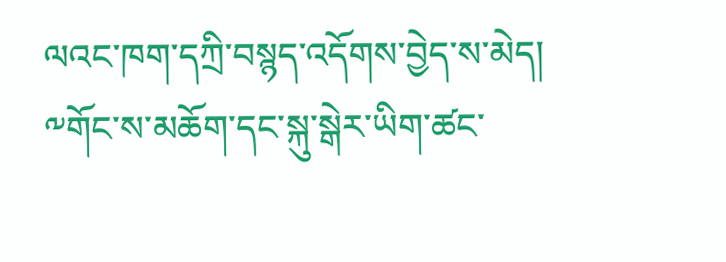ལའང་ཁག་དཀྲི་བསྙད་འདོགས་བྱེད་ས་མེད།
༸གོང་ས་མཆོག་དང་སྐུ་སྒེར་ཡིག་ཚང་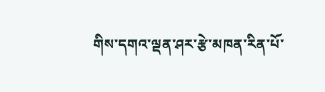གིས་དགའ་ལྡན་ཤར་རྩེ་མཁན་རིན་པོ་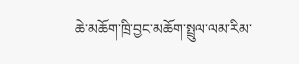ཆེ་མཆོག་ཁྲི་བྱང་མཆོག་སྤྲུལ་ལམ་རིམ་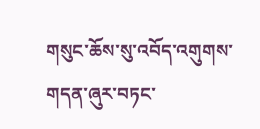གསུང་ཆོས་སུ་འབོད་འགུགས་གདན་ཞུར་བཏང་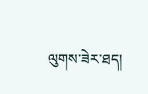ལུགས་ཟེར་ཐད།